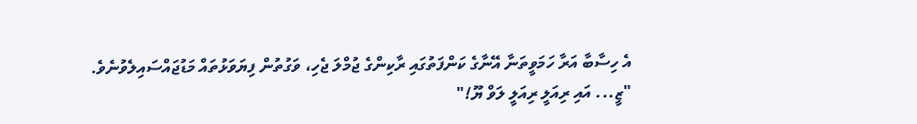އެ ހިސާބާ އަރާ ހަމަވީތަނާ އޭނާގެ ކަންފަތުގައި ރާކިންގެ ޖުމްލަ ޖެހި، ވަގުތުން ފިޔަވަޅުތައް މަޑުޖައްސައިލެވުނެވެ.
"ޒީ... އައި ރިއަލީ ރިއަލީ ލަވް ޔޫ!"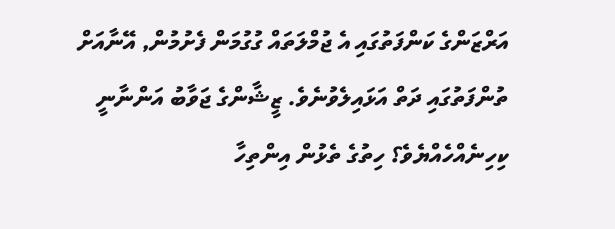އަރްޒަންގެ ކަންފަތުގައި އެ ޖުމްލަތައް ގުގުމަން ފެށުމުން, އޭނާއަށް ތުންފަތުގައި ދަތް އަޅައިލެވުނެވެ. ޒީޝާންގެ ޖަވާބު އަންނާނީ ކިހިނެއްހެއްޔެވެ؟ ހިތުގެ ތެޅުން އިންތިހާ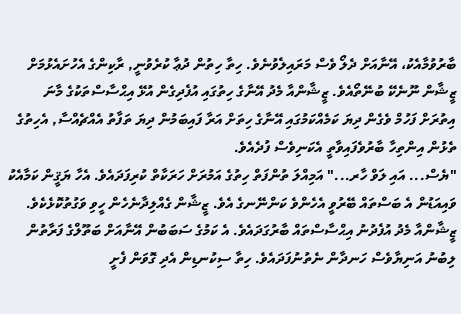ބާރުވުމާއެކު، އޭނާއަށް ދެލޯ ވެސް މަރައިލެވުނެވެ. ހިތާ ހިތުން ދުޢާ ކުރެވުނީ, ރާކިންގެ އެހުށައެޅުމަށް ޒީޝާން ނޫނެކޭ ބުނޭތޯއެވެ. ޒީޝާންއާ މެދު އޭނާގެ ހިތުގައި އުފެދިގެން އުޅޭ އިޙްސާސްތަކުގެ މާނަ އިތުރަށް ފަހުމް ވެގެން ދިޔަ ކަމެއްކަމުގައި އޭނާގެ ހިތަށް އަރާ ފައިބަމުން ދިޔަ ތަފާތު އެއްޗެއްސާ, އެހިތުގެ ތެޅުން އިންތިހާ ބާރުވެފައިވާތީ އެކަނިވެސް ފުދެއެވެ.
"ޔެސް... އައި ލަވް ހާރ..." އަމިއްލަ ތުންފަތް ހިތުގެ އަމުރަށް ހަރަކާތް ކުރިފަދައެވެ. އެހާ ޔަޤީން ކަމާއެކު ވައިއަޑުން އެ ބަސްތައް ބޭރުވީ އެހެންވެ ކަންނޭނގެ އެވެ. ޒީޝާން ގެއްލިދާނެހެން ހީވި ވަގުތުކޮޅެކެވެ. ޒީޝާންއާ މެދު އުފެދުނު އިޙްސާސްތައް ބާރުގަދައެވެ. އެ ކަމުގެ ސަބަބުން އޭނާއަށް ބަތޫލްގެ ފަރާތުން ލިބުނު އަނިޔާވެސް ހަނދާން ނެތުނުފަދައެވެ. ހިތާ ސިކުނޑިން އެދި ގޮވަން ފެށީ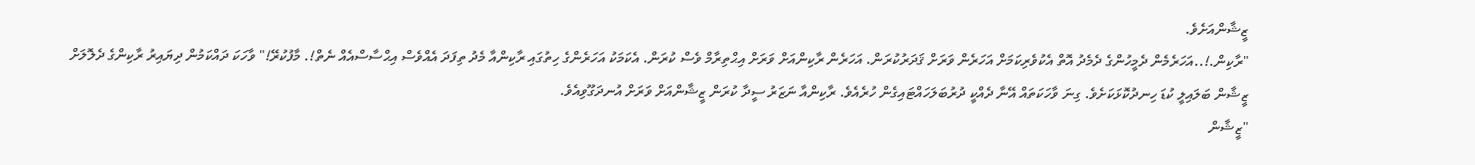ޒީޝާންއަށެވެ.
"ރާކިން.!..އަހަރެމެން ދެމީހުންގެ ދެމެދު އޮތް އެކުވެރިކަމަށް އަހަރެން ވަރަށް ޤަދަރުކުރަން. އަހަރެން ރާކިންއަށް ވަރަށް އިޙްތިރާމް ވެސް ކުރަން. އެކަމަކު އަހަރެންގެ ހިތުގައި ރާކިންއާ މެދު ތިފަދަ އެއްވެސް އިޙްސާސްއެއް ނެތް!. މާފުކުރޭ!" ވާހަކަ ދައްކަމުން ދިޔައިރު ރާކިންގެ ދެލޮލަށް ޒީޝާން ބަލައިލީ ކުޑަ ހިނދުކޮޅަކަށެވެ. ގިނަ ވާހަކަތައް އޭނާ ދެއްކީ ދުރުބަލަހައްޓައިގެން ހުރެއެވެ. ރާކިންއާ ނަޒަރު ސީދާ ކުރަން ޒީޝާންއަށް ވަރަށް އުނދަގޫވިއެވެ.
"ޒީޝާން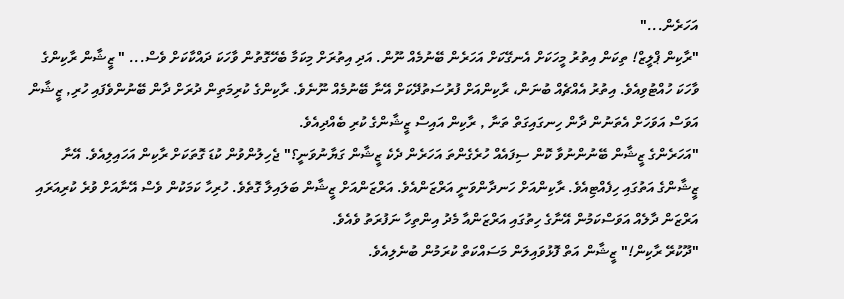އަހަރެން..."
"ރާކިން ޕްލީޒް! ތިކަން އިތުރު މީހަކަށް އެނގޭކަށް އަހަރެން ބޭނުމެއް ނޫން. އަދި އިތުރަށް މިކަމާ ބެހޭގޮތުން ވާހަކަ ދައްކާކަށް ވެސް... " ޒީޝާން ރާކިންގެ ވާހަކަ ހުއްޓުވިއެވެ. އިތުރު އެއްޗެއް ބުނަން، ރާކިންއަށް ފުރުސަތުދޭކަށް އޭނާ ބޭނުމެއް ނޫނެވެ. ރާކިންގެ ކުރިމަތިން ދުރަށް ދާން ބޭނުންވެފައި ހުރި, ޒީޝާން އަވަސް އަވަހަށް އެތަނުން ދާން ހިނގައިގަތް ތަނާ , ރާކިން އައިސް ޒީޝާންގެ ކުރި ބެއްދިއެވެ.
"އަހަރެންގެ ޒީޝާން ބޭނުންނުވާ ކޮން ސިފައެއް ހުރެގެންތަ އަހަރެން ދެކެ ޒީޝާން ގަޔާނުވަނީ؟" ޖެހިލުންވުން ކުޑަ ގޮތަކަށް ރާކިން އަހައިލިއެވެ. އޭނާ ޒީޝާންގެ އަތުގައި ހިފެއްޓިއެވެ. ރާކިންއަށް ހަނދާންވަނީ އަރްޒަންއެވެ. އަރްޒަންއަށް ޒީޝާން ބަލައިލާ ގޮތެވެ. ހުރިހާ ކަމަކުން ވެސް އޭނާއަށް ވުރެ ކުރިއަރައި އަރްޒަން ދާލެއް އަވަސްކަމުން އޭނާގެ ހިތުގައި އަރްޒަންއާ މެދު އިންތިހާ ނަފުރަތު ވެއެވެ.
"ދޫކުރޭ ރާކިން!" ޒީޝާން އަތް ފޮޅުވައިލަން މަސައްކަތް ކުރަމުން ބުނެލިއެވެ.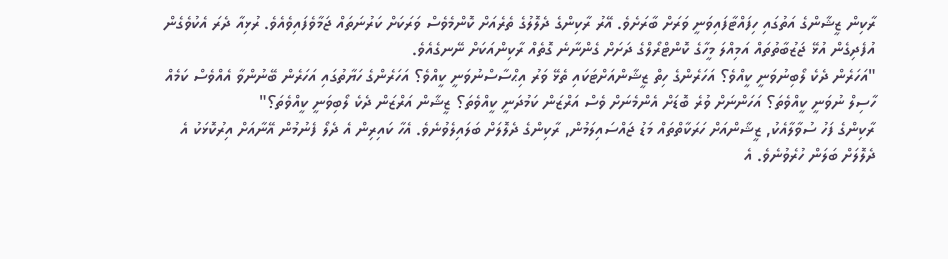ރާކިން ޒީޝާންގެ އަތުގައި ހިފައްޓާފައިވަނީ ވަރަށް ބާރަށެވެ. އޭރު ރާކިންގެ ދެލޮލުގެ ތެރެއަށް ކޮންމެވެސް ވަރަކަށް ކަރުނަތައް ޖަމާވެފައިވެއެވެ. ރުޅިއާ ދެރަ އެކުވެގެން އުފެދިގެން އުޅޭ ޖަޒުބާތުތައް އަމިއްލަ މީހާގެ ކޮންޓްރޯލްގެ ދަށަށް ގެންނާނެ ގޮތެއް ރާކިންއަކަށް ނޭނގެއެވެ.
"އަހަރެން ދެކެ ލޯބިނުވަނީ ކީއްވެ؟ އަހަރެންގެ ހިތް ޒީޝާންއަށްޓަކައި ތެޅޭ ވަރު އިޙްސާސްނުވަނީ ކީއްވެ؟ އަހަރެންގެ ހަޔާތުގައި އަހަރެން ބޭނުންވާ އެއްވެސް ކަމެއް ހާސިލް ނުވަނީ ކީއްވެތަ؟ އަހަންނަށް ވުރެ ބޮޑަށް އެންމެނަށް ވެސް އަރްޒަން ކަމުދަނީ ކީއްވެތަ؟ ޒީޝާން އަރްޒަން ދެކެ ލޯބިވަނީ ކީއްވެތަ؟"
ރާކިންގެ ފަހު ސުވާލާއެކު, ޒީޝާންއަށް ހަރަކާތްތައް މަޑު ޖައްސައިލަމުން, ރާކިންގެ ދެލޮލަށް ބަލައިލެވުނެވެ. އެހާ ކައިރިން އެ ދެލޯ ފެނުމުން އޭނާއަށް އިރުކޮޅަކު އެ ދެލޮލަށް ބަލަން ހުރެވުނެވެ. އެ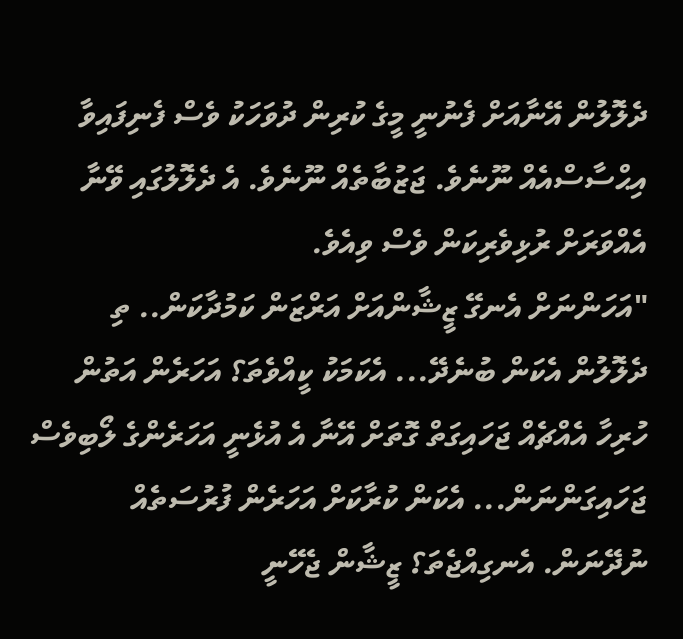ދެލޮލުން އޭނާއަށް ފެނުނީ މީގެ ކުރިން ދުވަހަކު ވެސް ފެނިފައިވާ އިޙްސާސްއެއް ނޫނެވެ. ޖަޒުބާތެއް ނޫނެވެ. އެ ދެލޮލުގައި ވޭނާ އެއްވަރަށް ރުޅިވެރިކަން ވެސް ވިއެވެ.
"އަހަންނަށް އެނގޭ ޒީޝާންއަށް އަރްޒަން ކަމުދާކަން.. ތި ދެލޮލުން އެކަން ބުނެދޭ... އެކަމަކު ކީއްވެތަ؟ އަހަރެން އަތުން ހުރިހާ އެއްޗެއް ޖަހައިގަތް ގޮތަށް އޭނާ އެ އުޅެނީ އަހަރެންގެ ލޯބިވެސް ޖަހައިގަންނަން... އެކަން ކުރާކަށް އަހަރެން ފުރުސަތެއް ނުދޭނަން. އެނގިއްޖެތަ؟ ޒީޝާން ޖެހޭނީ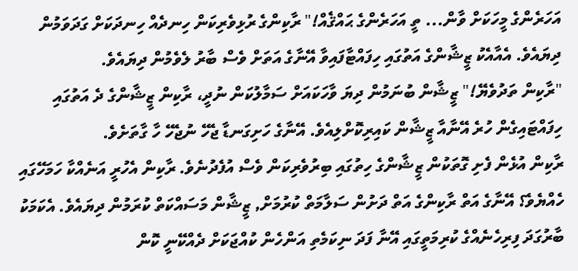އަހަރެންގެ މީހަކަށް ވާން... ތީ އަހަރެންގެ ޙައްޤެއް!" ރާކިންގެ ރުޅިވެރިކަން ހިނދެއް ހިނދަކަށް ގަދަވަމުން ދިޔައެވެ. އެއާއެކު ޒީޝާންގެ އަތުގައި ހިފައްޓާފައިވާ އޭނާގެ އަތަށް ވެސް ބާރު ލެވެމުން ދިޔައެވެ.
"ރާކިން ތަދުވެޔޭ!" ޒީޝާން ބުނަމުން ދިޔަ ވާހަކައަށް ސަމާލުކަން ނުދީ، ރާކިން ޒީޝާންގެ ދެ އަތުގައި ހިފައްޓައިގެން ހުރެ އޭނާއާ ޒީޝާން ކައިރިކޮށްލިއެވެ. އޭނާގެ ހަށިގަނޑާ ޖެހޭ ނުޖެހޭ ހާ ގާތަށެވެ.
ރާކިން އުޅެން ފެށި ގޮތަކުން ޒީޝާންގެ ހިތުގައި ބިރުވެރިކަން ވެސް އުފެދުނެވެ. ރާކިން އެހުރީ އަނެއްކާ ހަމަހޭގައި ހެއްޔެވެ؟ އޭނާގެ އަތް ރާކިންގެ އަތް ދަށުން ސަލާމަތް ކުރުމަށް, ޒީޝާން މަސައްކަތް ކުރަމުން ދިޔައެވެ. އެކަމަކު ބާރުގަދަ ފިރިހެނެއްގެ ކުރިމަތީގައި އޭނާ ފަދަ ނިކަމެތި އަންހެން ކުއްޖަކަށް ދެއްކޭނީ ކޮން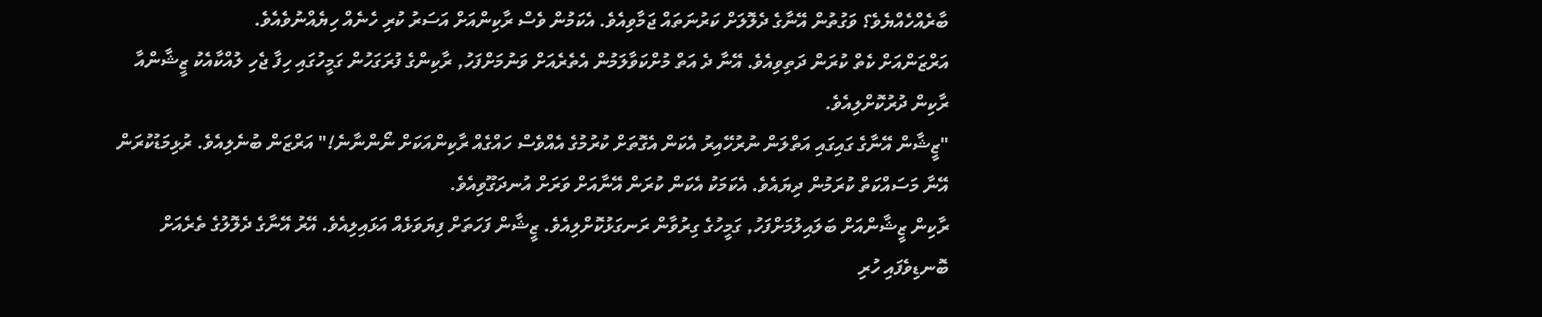ބާރެއްހެއްޔެވެ؟ ވަގުތުން އޭނާގެ ދެލޮލަށް ކަރުނަތައް ޖަމާވިއެވެ. އެކަމުން ވެސް ރާކިންއަށް އަސަރު ކުރި ހެނެއް ހިޔެއްނުވެއެވެ.
އަރްޒަންއަށް ކެތް ކުރަން ދަތިވިއެވެ. އޭނާ ދެ އަތް މުށްކަވާލަމުން އެތެރެއަށް ވަނުމަށްފަހު, ރާކިންގެ ފުރަގަހުން ގަމީހުގައި ހިފާ ޖެހި ލުއްކާއެކު ޒީޝާންއާ ރާކިން ދުރުކޮށްލިއެވެ.
"ޒީޝާން އޭނާގެ ގައިގައި އަތްލަން ނުރުހޭއިރު އެކަން އެގޮތަށް ކުރުމުގެ އެއްވެސް ހައްގެއް ރާކިންއަކަށް ނޯންނާނެ!" އަރްޒަން ބުނެލިއެވެ. ރުޅިމަޑުކުރަން އޭނާ މަސައްކަތް ކުރަމުން ދިޔައެވެ. އެކަމަކު އެކަން ކުރަން އޭނާއަށް ވަރަށް އުނދަގޫވިއެވެ.
ރާކިން ޒީޝާންއަށް ބަލައިލުމަށްފަހު, ގަމީހުގެ ގިރުވާން ރަނގަޅުކޮށްލިއެވެ. ޒީޝާން ފަހަތަށް ފިޔަވަޅެއް އަޅައިލިއެވެ. އޭރު އޭނާގެ ދެލޮލުގެ ތެރެއަށް ބޮނޑިވެފައި ހުރި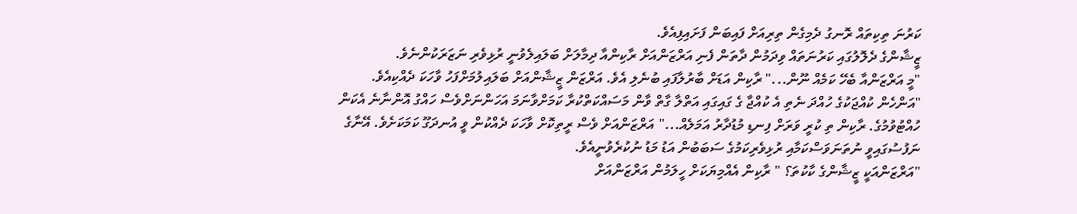ކަރުނަ ތިކިތައް ރޮނގު ދެމިގެން ތިރިއަށް ފައިބަން ފަށައިފިއެވެ.
ޒީޝާންގެ ދެލޮލުގައި ކަރުނަތައް ވިދަމުން ދާތަން ފެނި އަރްޒަންއަށް ރާކިންއާ ދިމާލަށް ބަލައިލެވުނީ ރުޅިވެރި ނަޒަރަކުންނެވެ.
"މީ އަރްޒަންއާ ބެހޭ ކަމެއް ނޫން..." ރާކިން އަޑަށް ބާރުލާފައި ބުނެލި އެވެ. އަރްޒަން ޒީޝާންއަށް ބަލައިލުމަށްފަހު ވާހަކަ ދެއްކިއެވެ.
"އަންހެން ކުއްޖަކުގެ ހުއްދަ ނެތި އެ ކުއްޖާ ގެ ގައިގައި އަތްލާ ގާތް ވާން މަސައްކަތްކުރާ ކަމަށްވާނަމަ އަހަންނަށްވެސް ހައްގު އޮންނާނެ އެކަން ހުއްޓުވުމުގެ. ރާކިން ތި ކުރީ ވަރަށް ފިނޑި މުޑުދާރު އަމަލެއް..." އަރްޒަންއަށް ވެސް ރީތިކޮށް ވާހަކަ ދެއްކުން ވީ އުނދަގޫ ކަމަކަށެވެ. އޭނާގެ ނަފުސުގައިވީ ނުތަނަވަސްކަމާއި ރުޅިވެރިކަމުގެ ސަބަބުން އަޑު މަޑު ނުކުރެވުނީއެވެ.
"އަރްޒަންއަކީ ޒީޝާންގެ ކާކުތަ؟ " ރާކިން އެއްމިޔަކަށް ހީލަމުން އަރްޒަންއަށް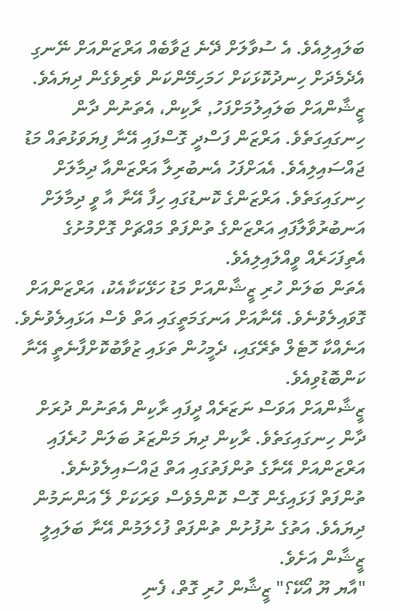ބަލައިލިއެވެ. އެ ސުވާލަށް ދޭނެ ޖަވާބެއް އަރްޒަންއަށް ނޭނގި އެދެމެދަށް ހިނދުކޮޅަކަށް ހަމަހިމޭންކަން ވެރިވެގެން ދިޔައެވެ.
ޒީޝާންއަށް ބަލައިލުމަށްފަހު, ރާކިން، އެތަނުން ދާން ހިނގައިގަތެވެ. އަރްޒަން ފަސްދީ ގޮސްފައި އޭނާ ފިޔަވަޅުތައް މަޑު ޖައްސައިލިއެވެ. އެއަށްފަހު އެނބުރިލާ އަރްޒަންއާ ދިމާލަށް ހިނގައިގަތެވެ. އަރްޒަންގެ ކޮނޑުގައި ހިފާ އޭނާ އާ ވީ ދިމާލަށް އަނބުރުވާލާފައި އަރްޒަންގެ ތުންފަތް މައްޗަށް ގޮށްމުށުގެ އެތިފަހަރެއް ވީއްލައިލިއެވެ.
އެތަން ބަލަން ހުރި ޒީޝާންއަށް މަޑު ހަޅޭކަކާއެކު، އަރްޒަންއަށް ގޮވައިލެވުނެވެ. އޭނާއަށް އަނގަމަތީގައި އަތް ވެސް އަޅައިލެވުނެވެ. އަނެއްކާ ހޮޓެލް ތެރޭގައި، ދެމީހުން ތަޅައި ޒުވާބުކޮށްފާނެތީ އޭނާ ކަންބޮޑުވިއެވެ.
ޒީޝާންއަށް އަވަސް ނަޒަރެއް ދީފައި ރާކިން އެތަނުން ދުރަށް ދާން ހިނގައިގަތެވެ. ރާކިން ދިޔަ މަންޒަރު ބަލަން ހުރެފައި އަރްޒަންއަށް އޭނާގެ ތުންފަތުގައި އަތް ޖައްސައިލެވުނެވެ. ތުންފަތް ފަޅައިގެން ގޮސް ކޮންމެވެސް ވަރަކަށް ލޭ އަންނަމުން ދިޔައެވެ. އަތުގެ ނުފުށުން ތުންފަތް ފުހެލަމުން އޭނާ ބަލައިލީ ޒީޝާން އަށެވެ.
"އާޔ ޔޫ އޯކޭ؟" ޒީޝާން ހުރި ގޮތް، ފެނި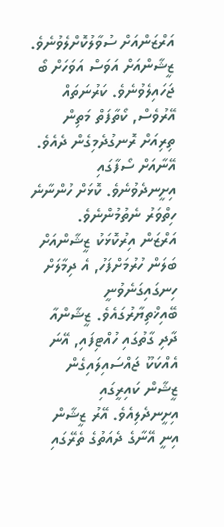އަރްޒަންއަށް ސުވާލުކޮށްލެވުނެވެ. ޒީޝާންއަށް އަވަސް އަވަހަށް ބޯ ޖަހައިލެވުނެވެ. ކަރުނަތައް އޭރުވެސް, ކޯތާފަތް މަތިން ތިރިއަށް ރޮނގުދެމިގެން ދެއެވެ. އޭނާއަށް ސޯފާގައި އިށީނދެވުނެވެ. ކޮޅަށް ހުންނާނެ ހިތްވަރު ނެތުމުންނެވެ.
އަރްޒަން އިރުކޮޅަކު ޒީޝާންއަށް ބަލަން ހުރުމަށްފަހު, އެ ދިމާލަށް ހިނގައިގަނެވުނީ ބޭއިޚްތިޔާރުގައެވެ. ޒީޝާންއާ ދާދި ގާތުގައި ހުއްޓިފައި, އޭނަ އެއްކަކޫ ޖައްސައިލައިގެން ޒީޝާން ކައިރީގައި އިށީނދެލިއެވެ. އޭރު ޒީޝާން އިނީ އޭނާގެ ދެއަތުގެ ތެރޭގައި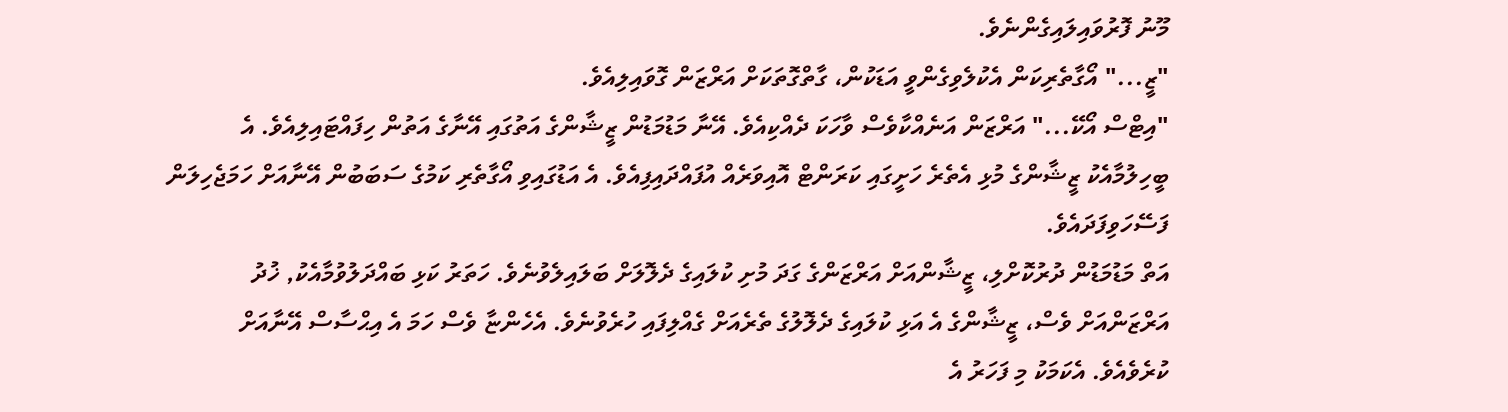މޫނު ފޮރުވައިލައިގެންނެވެ.
"ޒީ..." އޯގާތެރިކަން އެކުލެވިގެންވީ އަޑަކުން، ގާތްގޮތަކަށް އަރްޒަން ގޮވައިލިއެވެ.
"އިޓްސް އޯކޭ..." އަރްޒަން އަނެއްކާވެސް ވާހަކަ ދެއްކިއެވެ. އޭނާ މަޑުމަޑުން ޒީޝާންގެ އަތުގައި އޭނާގެ އަތުން ހިފައްޓައިލިއެވެ. އެ ބީހިލުމާއެކު ޒީޝާންގެ މުޅި އެތެރެ ހަށީގައި ކަރަންޓް އޮއިވަރެއް އުފައްދައިފިއެވެ. އެ އަޑުގައިވި އޯގާތެރި ކަމުގެ ސަބަބުން އޭނާއަށް ހަމަޖެހިލަން ފަސޭހަވިފަދައެވެ.
އަތް މަޑުމަޑުން ދުރުކޮށްލި، ޒީޝާންއަށް އަރްޒަންގެ ގަދަ މުށި ކުލައިގެ ދެލޮލަށް ބަލައިލެވުނެވެ. ހަތަރު ކަޅި ބައްދަލުވުމާއެކު, ޚުދު އަރްޒަންއަށް ވެސް، ޒީޝާންގެ އެ އަޅި ކުލައިގެ ދެލޮލުގެ ތެރެއަށް ގެއްލިފައި ހުރެވުނެވެ. އެހެންޏާ ވެސް ހަމަ އެ އިޙްސާސް އޭނާއަށް ކުރެވެއެވެ. އެކަމަކު މި ފަހަރު އެ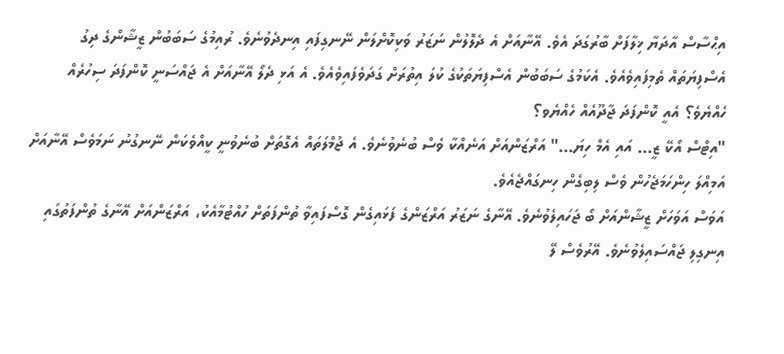އިޙްސާސް އާދަޔާ ޚިލާފަށް ބާރުގަދަ އެވެ. އޭނާއަށް އެ ދެލޮލުން ނަޒަރު ވަކިކޮށްލަން ނޭނގިފައި އިނދެވުނެވެ. ރުއިމުގެ ސަބަބުން ޒީޝާންގެ ދިގު އެސްފިޔަތައް ތެމިފައިވެއެވެ. އެކަމުގެ ސަބަބުން އެސްފިޔަތަކުގެ ކުލަ އިތުރަށް ގަދަވެފައިވެއެވެ. އެ އަޅި ދެލޯ އޭނާއަށް އެ ޖައްސަނީ ކޮންފަދަ ސިހުރެއް ހެއްޔެވެ؟ އެއީ ކޮންފަދަ ޖާދޫއެއް ހެއްޔެވ؟
"އިޓްސް އޯކޭ ޒީ... އައި އެމް ހިޔަ..." އަރްޒަންއަށް އަނެއްކާ ވެސް ބުނެވުނެވެ. އެ ޖުމްލަތައް އެގޮތަށް ބުނެވުނީ ކީއްވެކަން ނޭނގުނު ނަމަވެސް އޭނާއަށް އަމިއްލަ ހިންހަމަޖެހުން ވެސް ލިބިގެން ހިނގައްޖެއެވެ.
އަވަސް އަވަހަށް ޒީޝާންއަށް ބޯ ޖަހައިލެވުނެވެ. އޭނާގެ ނަޒަރު އަރްޒަންގެ ފަޅައިގެން ގޮސްފައިވާ ތުންފަތަށް ހުއްޓުމާއެކު، އަރްޒަންއަށް އޭނާގެ ތުންފަތުގައި އިނގިލި ޖައްސައިލެވުނެވެ. އޭރުވެސް ލޭ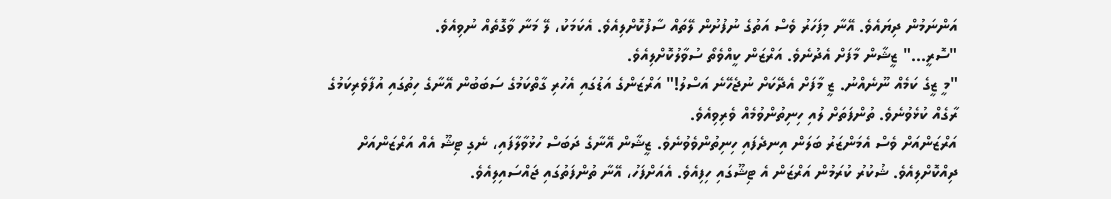އަންނަމުން ދިޔައެވެ. އޭނާ މިފަހަރު ވެސް އަތުގެ ނުފުށުން ލޭތައް ސާފުކޮށްލިއެވެ. އެކަމަކު، ލޭ މަނާ ވާގޮތެއް ނުވިއެވެ.
"ސޮރީ..." ޒީޝާން މާފަށް އެދުނެވެ. އަރްޒަން ކީއްވެތޯ ސުވާލުކޮށްލިއެވެ.
"މީ ޒީގެ ކަމެއް ނޫނެއްނު. ޒީ މާފަށް އެދޭކަށް ނުޖެހޭނެ އަސްލު!" އަރްޒަންގެ އަޑުގައި އެހުރި ގާތްކަމުގެ ސަބަބުން އޭނާގެ ހިތުގައި އުފާވެރިކަމުގެ ރާގެއް ކުޅެވުނެވެ. ތުންފަތަށް ލުއި ހިނިތުންވުމެއް ވެރިވިއެވެ.
އަރްޒަންއަށް ވެސް އެމަންޒަރު ބަލަން އިނދެފައި ހިނިތުންވެވުނެވެ. ޒީޝާން އޭނާގެ ދަބަސް ހުޅުވާލާފައި، ނެގި ޓިޝޫ އެއް އަރްޒަންއަށް ދިއްކޮށްލިއެވެ. ޝުކުރު ކުރަމުން އަރްޒަން އެ ޓިޝޫގައި ހިފިއެވެ. އެއަށްފަހު، އޭނާ ތުންފަތުގައި ޖައްސައިލިއެވެ.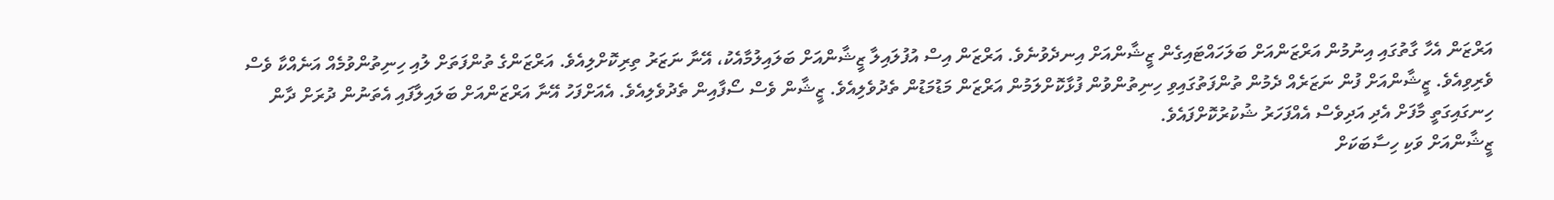އަރްޒަން އެހާ ގާތުގައި އިނުމުން އަރްޒަންއަށް ބަލަހައްޓައިގެން ޒީޝާންއަށް އިނދެވުނެވެ. އަރްޒަން އިސް އުފުލައިލާ ޒީޝާންއަށް ބަލައިލުމާއެކު، އޭނާ ނަޒަރު ތިރިކޮށްލިއެވެ. އަރްޒަންގެ ތުންފަތަށް ލުއި ހިނިތުންވުމެއް އަނެއްކާ ވެސް ވެރިވިއެވެ. ޒީޝާންއަށް ފުން ނަޒަރެއް ދެމުން ތުންފަތުގައިވި ހިނިތުންވުން ފުޅާކޮށްލަމުން އަރްޒަން މަޑުމަޑުން ތެދުވެލިއެވެ. ޒީޝާން ވެސް ސޯފާއިން ތެދުވެލިއެވެ. އެއަށްފަހު އޭނާ އަރްޒަންއަށް ބަލައިލާފައި އެތަނުން ދުރަށް ދާން ހިނގައިގަތީ މާފަށް އެދި އަދިވެސް އެއްފަހަރު ޝުކުރުކޮށްފައެވެ.
ޒީޝާންއަށް ވަކި ހިސާބަކަށް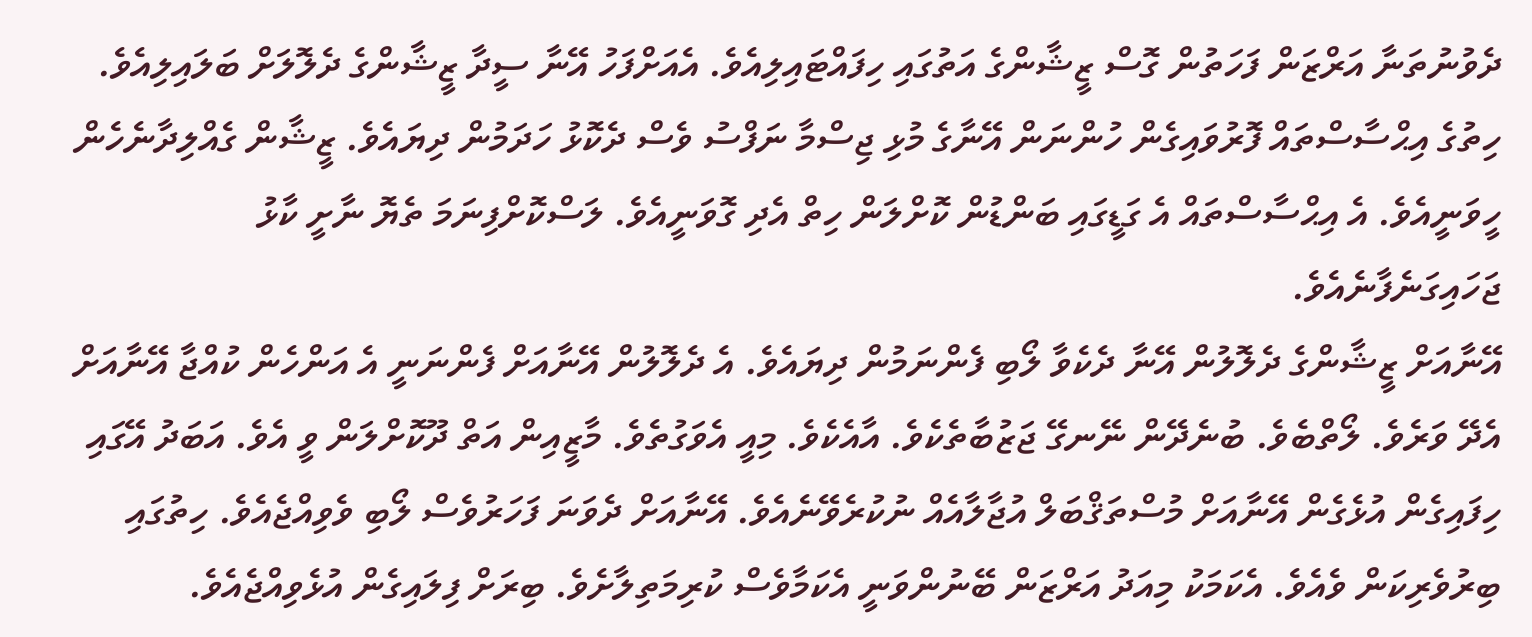ދެވުނުތަނާ އަރްޒަން ފަހަތުން ގޮސް ޒީޝާންގެ އަތުގައި ހިފައްޓައިލިއެވެ. އެއަށްފަހު އޭނާ ސީދާ ޒީޝާންގެ ދެލޮލަށް ބަލައިލިއެވެ. ހިތުގެ އިޙްސާސްތައް ފޮރުވައިގެން ހުންނަން އޭނާގެ މުޅި ޖިސްމާ ނަފްސު ވެސް ދެކޮޅު ހަދަމުން ދިޔައެވެ. ޒީޝާން ގެއްލިދާނެހެން ހީވަނީއެވެ. އެ އިޙްސާސްތައް އެ ގަޑީގައި ބަންޑުން ކޮށްލަން ހިތް އެދި ގޮވަނީއެވެ. ލަސްކޮށްފިނަމަ ތެޔޮ ނާށީ ކާޅު ޖަހައިގަނެފާނެއެވެ.
އޭނާއަށް ޒީޝާންގެ ދެލޮލުން އޭނާ ދެކެވާ ލޯބި ފެންނަމުން ދިޔައެވެ. އެ ދެލޮލުން އޭނާއަށް ފެންނަނީ އެ އަންހެން ކުއްޖާ އޭނާއަށް އެދޭ ވަރެވެ. ލޯތްބެވެ. ބުނެދޭން ނޭނގޭ ޖަޒުބާތެކެވެ. އާއެކެވެ. މިއީ އެވަގުތެވެ. މާޒީއިން އަތް ދޫކޮށްލަން ވީ އެވެ. އަބަދު އޭގައި ހިފައިގެން އުޅެގެން އޭނާއަށް މުސްތަޤްބަލް އުޖާލާއެއް ނުކުރެވޭނެއެވެ. އޭނާއަށް ދެވަނަ ފަހަރުވެސް ލޯބި ވެވިއްޖެއެވެ. ހިތުގައި ބިރުވެރިކަން ވެއެވެ. އެކަމަކު މިއަދު އަރްޒަން ބޭނުންވަނީ އެކަމާވެސް ކުރިމަތިލާށެވެ. ބިރަށް ފިލައިގެން އުޅެވިއްޖެއެވެ.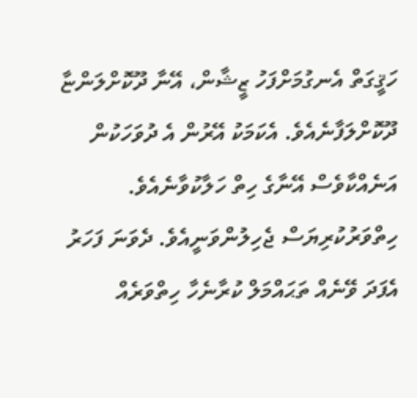ހަޤީގަތް އެނގުމަށްފަހު ޒީޝާން، އޭނާ ދޫކޮށްލަންޏާ ދޫކޮށްލަފާނެއެވެ. އެކަމަކު އޭރުން އެ ދުވަހަކުން އަނެއްކާވެސް އޭނާގެ ހިތް ހަލާކުވާނެއެވެ. ހިތްވަރުކުރިޔަސް ޖެހިލުންވަނީއެވެ. ދެވަނަ ފަހަރު އެފަދަ ވޭނެއް ތަޙައްމަލް ކުރާނެހާ ހިތްވަރެއް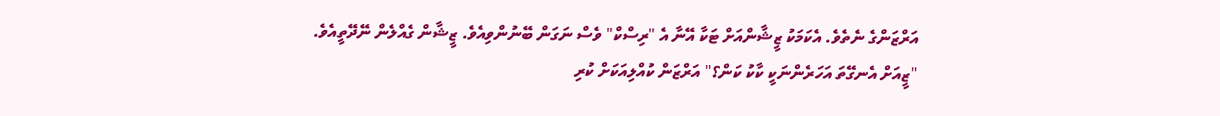އަރްޒަންގެ ނެތެވެ. އެކަމަކު ޒީޝާންއަށް ޓަކާ އޭނާ އެ "ރިސްކް" ވެސް ނަގަން ބޭނުންވިއެވެ. ޒީޝާން ގެއްލެން ނޭދޭތީއެވެ.
"ޒީއަށް އެނގޭތަ އަހަރެންނަކީ ކާކު ކަން؟" އަރްޒަން ކުއްލިއަކަށް ކުރި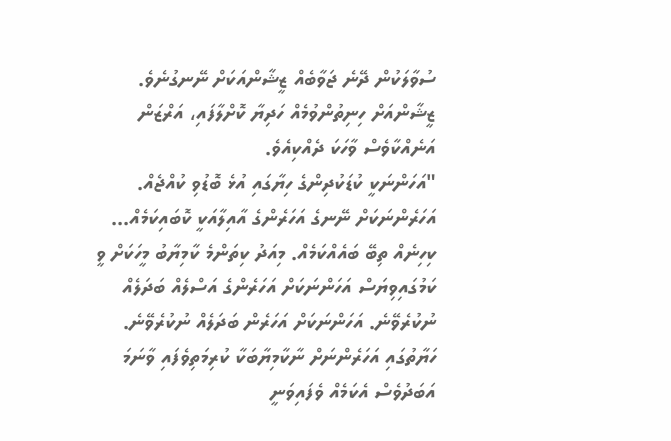ސުވާލަކުން ދޭނެ ޖަވާބެއް ޒީޝާންއަކަށް ނޭނގުނެވެ. ޒީޝާންއަށް ހިނިތުންވުމެއް ހަދިޔާ ކޮށްލާފައި، އަރްޒަން އަނެއްކާވެސް ވާހަކަ ދެއްކިއެވެ.
"އަހަންނަކީ ކުޑަކުދިންގެ ހިޔާގައި އުޅެ ބޮޑުވި ކުއްޖެއް. އަހަރެންނަކަށް ނޭނގެ އަހަރެންގެ އާއިލާއަކީ ކޮބައިކަމެއް... ކިހިނެއް ތިބޭ ބައެއްކަމެއް. މިއަދު ކިތަންމެ ކާމިޔާބު މީހަކަށް ވީ ކަމުގައިވިޔަސް އަހަންނަކަށް އަހަރެންގެ އަސްލެއް ބަދަލެއް ނުކުރެވޭނެ. އަހަންނަކަށް އަހަރެން ބަދަލެއް ނުކުރެވޭނެ. ހަޔާތުގައި އަހަރެންނަށް ނާކާމިޔާބަކާ ކުރިމަތިވެފައި ވާނަމަ އަބަދުވެސް އެކަމެއް ވެފައިވަނީ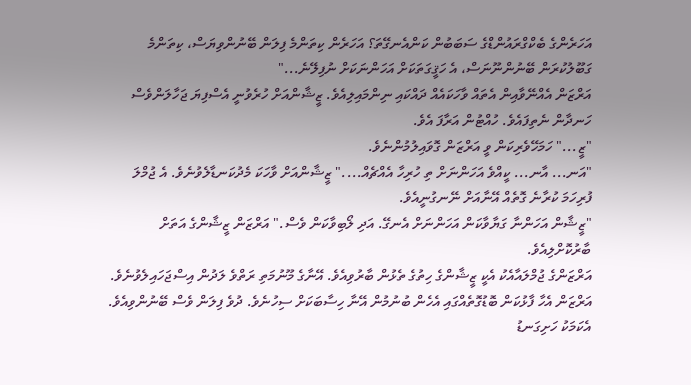އަހަރެންގެ ބެކްގްރައުންޑްގެ ސަބަބުން ކަންއެނގޭތަ؟ އަހަރެން ކިތަންމެ ފިލަން ބޭނުންވިޔަސް، ކިތަންމެ ގަބޫލުކުރަން ބޭނުންނޫނަސް، އެ ހަޤީގަތަކަށް އަހަންނަކަށް ނުފިލޭނެ..."
އަރްޒަން އެއްނޭވާއިން އެތައް ވާހަކައެއް ދައްކައި ނިންމައިލިއެވެ. ޒީޝާންއަށް ހުރެވުނީ އެސްފިޔަ ޖަހާލަންވެސް ހަނދާން ނެތިފައެވެ. ހުއްޓުން އަރާފަ އެވެ.
"ޒީ..." ހަމަހޭވެރިކަން ވީ އަރްޒަން ގޮވައިލުމުންނެވެ.
"އަނ... އާނ... ކީއްވެ އަހަންނަށް ތި ހުރިހާ އެއްޗެއް...." ޒީޝާންއަށް ވާހަކަ މެދުކަނޑާލެވުނެވެ. އެ ޖުމްލަ ފުރިހަމަ ކުރާނެ ގޮތެއް އޭނާއަށް ނޭނގުނީއެވެ.
"ޒީޝާން އަހަންނާ ގަޔާވާކަން އަހަންނަށް އެނގޭ. އަދި ލޯބިވާކަން ވެސް." އަރްޒަން ޒީޝާންގެ އަތަށް ބާރުކޮށްލިއެވެ.
އަރްޒަންގެ ޖުމްލައާއެކު އެކީ ޒީޝާންގެ ހިތުގެ ތެޅުން ބާރުވިއެވެ. އޭނާގެ މޫނުމަތި ރަތްވެ ލަދުން އިސްޖަހައިލެވުނެވެ. އަރްޒަން އެހާ ފާޅުކަން ބޮޑުގޮތެއްގައި އެހެން ބުނުމުން އޭނާ ހިސާބަކަށް ސިހުނެވެ. ދުވެ ފިލަން ވެސް ބޭނުންވިއެވެ. އެކަމަކު ހަށިގަނޑު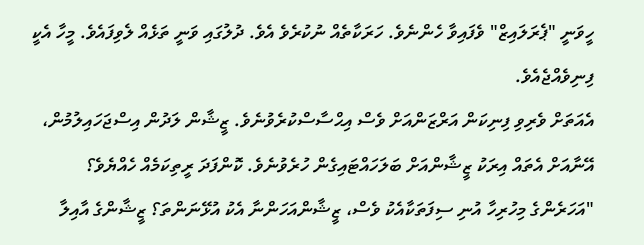ހީވަނީ "ޕެރަލައިޒް" ވެފައިވާ ހެންނެވެ. ހަރަކާތެއް ނުކުރެވެ އެވެ. ދުލުގައި ވަނީ ތަޅެއް ލެވިފައެވެ. މީހާ އެކީ ފިނިވެއްޖެއެވެ.
އެއަތަށް ވެރިވި ފިނިކަން އަރްޒަންއަށް ވެސް އިޙްސާސްކުރެވުނެވެ. ޒީޝާން ލަދުން އިސްޖަހައިލުމުން، އޭނާއަށް އެތައް އިރަކު ޒީޝާންއަށް ބަލަހައްޓައިގެން ހުރެވުނެވެ. ކޮންފަދަ ރީތިކަމެއް ހެއްޔެވެ؟
"އަހަރެންގެ މިހުރިހާ އުނި ސިފަތަކާއެކު ވެސް، ޒީޝާންއަހަންނާ އެކު އުޅޭނަންތަ؟ ޒީޝާންގެ އާއިލާ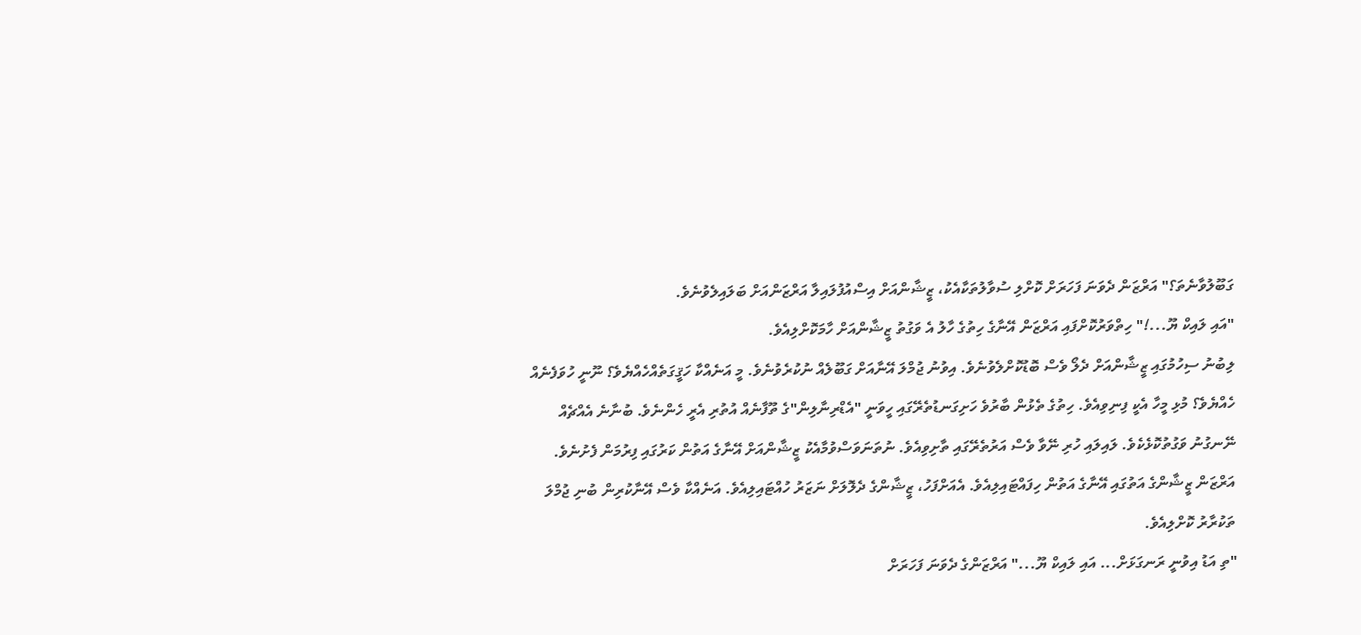ގަބޫލުވާނެތަ؟" އަރްޒަން ދެވަނަ ފަހަރަށް ކޮށްލި ސުވާލުތަކާއެކު، ޒީޝާންއަށް އިސްއުފުލައިލާ އަރްޒަންއަށް ބަލައިލެވުނެވެ.
"އައި ލައިކް ޔޫ...!" ހިތްވަރުކޮށްފައި އަރްޒަން އޭނާގެ ހިތުގެ ހާލު އެ ވަގުތު ޒީޝާންއަށް ހާމަކޮށްލިއެވެ.
ލިބުނު ސިހުމުގައި ޒީޝާންއަށް ދެލޯ ވެސް ބޮޑުކޮށްލެވުނެވެ. އިވުނު ޖުމްލަ އޭނާއަށް ގަބޫލެއް ނުކުރެވުނެވެ. މީ އަނެއްކާ ހަޤީގަތެއްހެއްޔެވެ؟ ނޫނީ ހުވަފެނެއް ހެއްޔެވެ؟ މުޅި މީހާ އެކީ ފިނިވިއެވެ. ހިތުގެ ތެޅުން ބާރުވެ ހަށިގަނޑުތެރޭގައި ހީވަނީ "އެޑްރިނާލިން"ގެ ތޫފާނެއް އުތުރި އެރީ ހެންނެވެ. ބުނާނެ އެއްޗެއް ނޭނގުނު ވަގުތުކޮޅެކެވެ. ލައިލައި ހުރި ނޭވާ ވެސް އަރުތެރޭގައި ތާށިވިއެވެ. ނުތަނަވަސްވުމާއެކު ޒީޝާންއަށް އޭނާގެ އަތުން ކަރުގައި ފިރުމަން ފެށުނެވެ.
އަރްޒަން ޒީޝާންގެ އަތުގައި އޭނާގެ އަތުން ހިފައްޓައިލިއެވެ. އެއަށްފަހު، ޒީޝާންގެ ދެލޮލަށް ނަޒަރު ހުއްޓައިލިއެވެ. އަނެއްކާ ވެސް އޭނާކުރިން ބުނި ޖުމްލަ ތަކުރާރު ކޮށްލިއެވެ.
"ތި އަޑު އިވުނީ ރަނގަޅަށް... އައި ލައިކް ޔޫ..." އަރްޒަންގެ ދެވަނަ ފަހަރަށް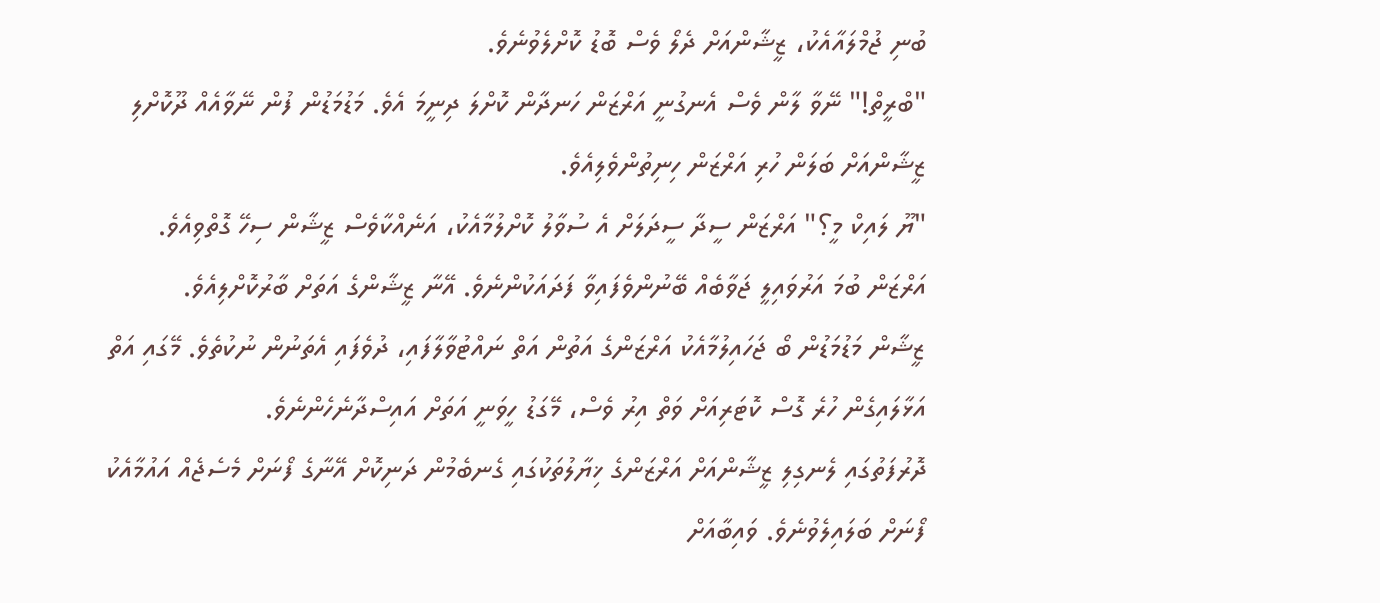ބުނި ޖުމްލައާއެކު، ޒީޝާންއަށް ދެލޯ ވެސް ބޮޑު ކޮށްލެވުނެވެ.
"ބްރީތް!" ނޭވާ ލާން ވެސް އެނގުނީ އަރްޒަން ހަނދާން ކޮށްލަ ދިނީމަ އެވެ. މަޑުމަޑުން ފުން ނޭވާއެއް ދޫކޮށްލި ޒީޝާންއަށް ބަލަން ހުރި އަރްޒަން ހިނިތުންވެލިއެވެ.
"ޔޫ ލައިކް މީ؟" އަރްޒަން ސީދާ ސީދަލަށް އެ ސުވާލު ކޮށްލުމާއެކު، އަނެއްކާވެސް ޒީޝާން ސިހޭ ގޮތްވިއެވެ. އަރްޒަން ބުމަ އަރުވައިލީ ޖަވާބެއް ބޭނުންވެފައިވާ ފަދައަކުންނެވެ. އޭނާ ޒީޝާންގެ އަތަށް ބާރުކޮށްލިއެވެ.
ޒީޝާން މަޑުމަޑުން ބޯ ޖަހައިލުމާއެކު އަރްޒަންގެ އަތުން އަތް ނައްޓުވާލާފައި، ދުވެފައި އެތަނުން ނުކުތެވެ. މޭގައި އަތް އަޅާލައިގެން ހުރެ ގޮސް ކޮޓަރިއަށް ވަތް އިރު ވެސް، މޭގަޑު ހީވަނީ އަތަށް އައިސްދާނެހެންނެވެ.
ދޮރުފަތުގައި ލެނގިލި ޒީޝާންއަށް އަރްޒަންގެ ޚިޔާލުތަކުގައި ގެނބެމުން ދަނިކޮށް އޭނާގެ ފޯނަށް މެސެޖެއް އައުމާއެކު ފޯނަށް ބަލައިލެވުނެވެ. ވައިބާއަށް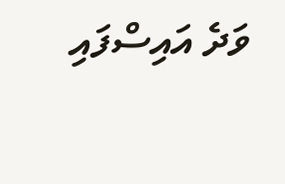ވަދެ އައިސްފައި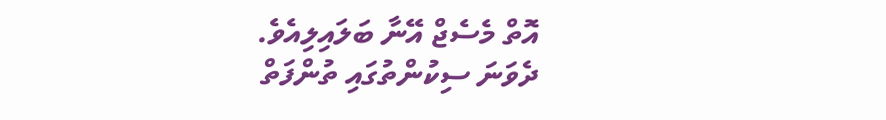އޮތް މެސެޖް އޭނާ ބަލައިލިއެވެ.
ދެވަނަ ސިކުންތުގައި ތުންފަތް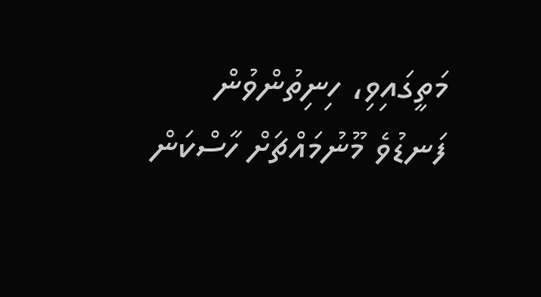މަތީގައިވި، ހިނިތުންވުން ފަނޑުވެ މޫނުމައްޗަށް ހާސްކަން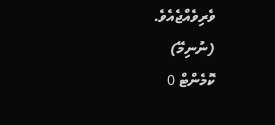ވެރިވެއްޖެއެވެ.
(ނުނިމޭ)
ކޮމެންޓް 0